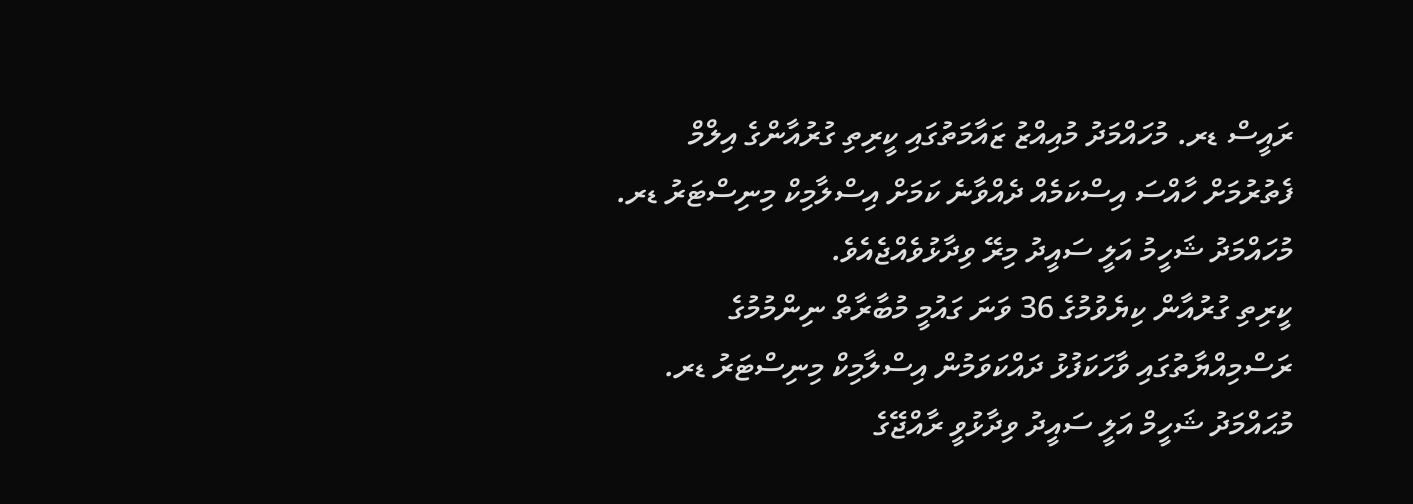ރައީސް ޑރ. މުހައްމަދު މުއިއްޒު ޒައާމަތުގައި ކީރިތި ގުރުއާންގެ އިލްމް ފެތުރުމަށް ހާއްސަ އިސްކަމެއް ދެއްވާނެ ކަމަށް އިސްލާމިކް މިނިސްޓަރު ޑރ. މުހައްމަދު ޝަހީމު އަލީ ސައީދު މިރޭ ވިދާޅުވެއްޖެއެވެ.
ކީރިތި ގުރުއާން ކިޔެވުމުގެ 36 ވަނަ ގައުމީ މުބާރާތް ނިންމުމުގެ ރަސްމިއްޔާތުގައި ވާހަކަފުޅު ދައްކަވަމުން އިސްލާމިކް މިނިސްޓަރު ޑރ. މުޙައްމަދު ޝަހީމް އަލީ ސައީދު ވިދާޅުވީ ރާއްޖޭގެ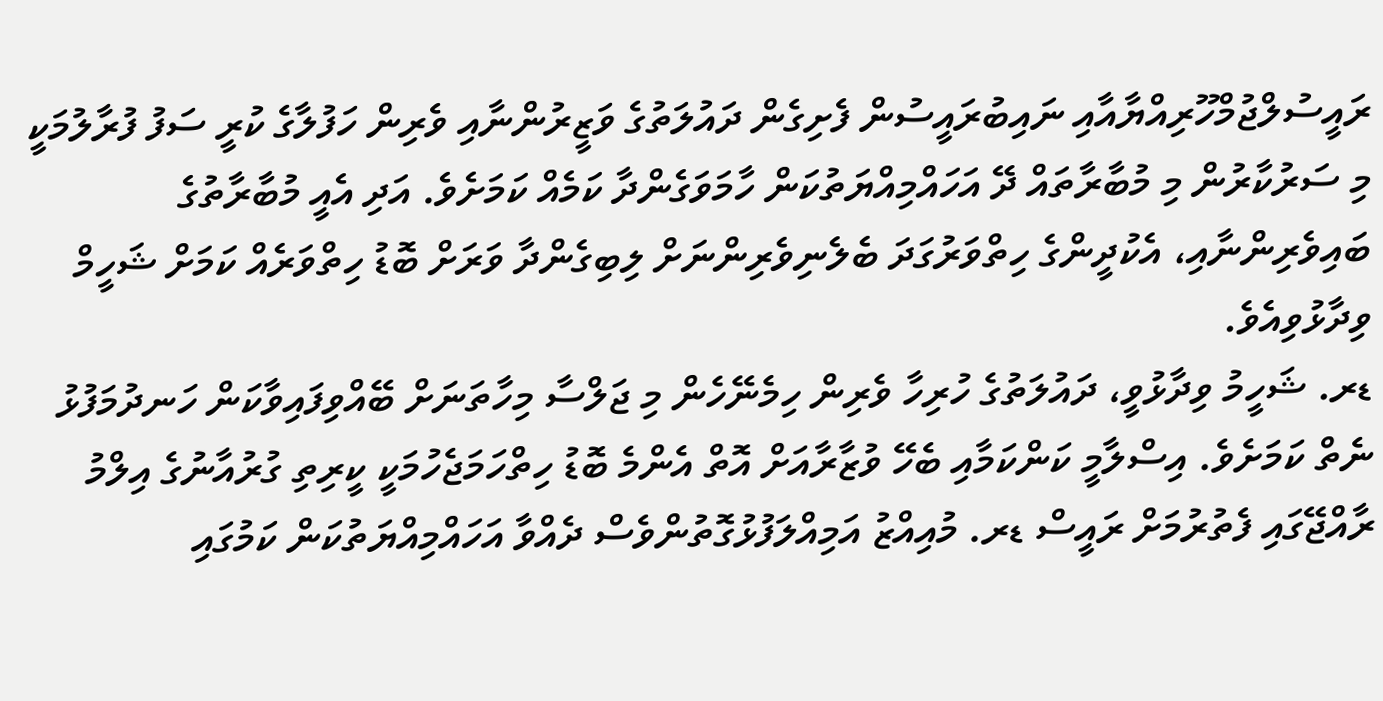ރައީސުލްޖުމްހޫރިއްޔާއާއި ނައިބުރައީސުން ފެށިގެން ދައުލަތުގެ ވަޒީރުންނާއި ވެރިން ހަފުލާގެ ކުރީ ސަފު ފުރާލުމަކީ މި ސަރުކާރުން މި މުބާރާތައް ދޭ އަހައްމިއްޔަތުކަން ހާމަވަގެންދާ ކަމެއް ކަމަށެވެ. އަދި އެއީ މުބާރާތުގެ ބައިވެރިންނާއި، އެކުދީންގެ ހިތްވަރުގަދަ ބެލެނިވެރިންނަށް ލިބިގެންދާ ވަރަށް ބޮޑު ހިތްވަރެއް ކަމަށް ޝަހީމް ވިދާޅުވިއެވެ.
ޑރ. ޝަހީމު ވިދާޅުވީ، ދައުލަތުގެ ހުރިހާ ވެރިން ހިމެނޭހެން މި ޖަލްސާ މިހާތަނަށް ބޭއްވިފައިވާކަން ހަނދުމަފުޅު ނެތް ކަމަށެވެ. އިސްލާމީ ކަންކަމާއި ބެހޭ ވުޒާރާއަށް އޮތް އެންމެ ބޮޑު ހިތްހަމަޖެހުމަކީ ކީރިތި ގުރުއާނުގެ އިލްމު ރާއްޖޭގައި ފެތުރުމަށް ރައީސް ޑރ. މުއިއްޒު އަމިއްލަފުޅުގޮތުންވެސް ދެއްވާ އަހައްމިއްޔަތުކަން ކަމުގައި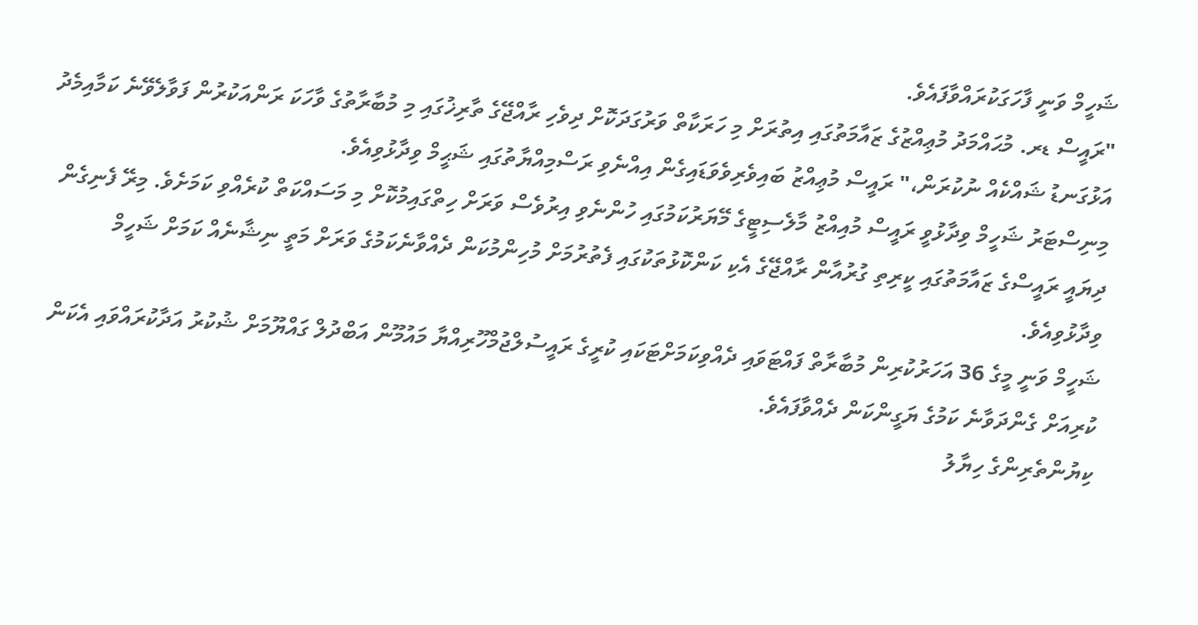ޝަހީމް ވަނީ ފާހަގަކުރައްވާފައެވެ.
"ރައީސް ޑރ. މުޙައްމަދު މުޢިއްޒުގެ ޒައާމަތުގައި އިތުރަށް މި ހަރަކާތް ވަރުގަދަކޮށް ދިވެހި ރާއްޖޭގެ ތާރިޚުގައި މި މުބާރާތުގެ ވާހަކަ ރަންއަކުރުން ފަވާލެވޭނެ ކަމާއިމެދު އަޅުގަނޑު ޝައްކެއް ނުކުރަން،" ރައީސް މުޢިއްޒު ބައިވެރިވެވަޑައިގެން އިއްނެވި ރަސްމިއްޔާތުގައި ޝަޙީމް ވިދާޅުވިއެވެ.
މިނިސްޓަރު ޝަހީމް ވިދާޅުވީ ރައީސް މުއިއްޒު މާލެސިޓީގެ މޭޔަރުކަމުގައި ހުންނެވި އިރުވެސް ވަރަށް ހިތްގައިމުކޮށް މި މަސައްކަތް ކުރެއްވި ކަމަށެވެ. މިރޭ ފެނިގެން ދިޔައީ ރައީސްގެ ޒައާމަތުގައި ކީރިތި ގުރުއާން ރާއްޖޭގެ އެކި ކަންކޮޅުތަކުގައި ފެތުރުމަށް މުހިންމުކަން ދެއްވާނެކަމުގެ ވަރަށް މަތީ ނިޝާނެއް ކަމަށް ޝަހީމް ވިދާޅުވިއެވެ.
ޝަހީމް ވަނީ މީގެ 36 އަހަރުކުރިން މުބާރާތް ފައްޓަވައި ދެއްވިކަމަށްޓަކައި ކުރީގެ ރައީސުލްޖުމްހޫރިއްޔާ މައުމޫން އަބްދުލް ގައްޔޫމަށް ޝުކުރު އަދާކުރައްވައި އެކަން ކުރިއަށް ގެންދަވާނެ ކަމުގެ ޔަގީންކަން ދެއްވާފައެވެ.
ކިޔުންތެރިންގެ ހިޔާލު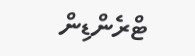ޓްރެންޑިން